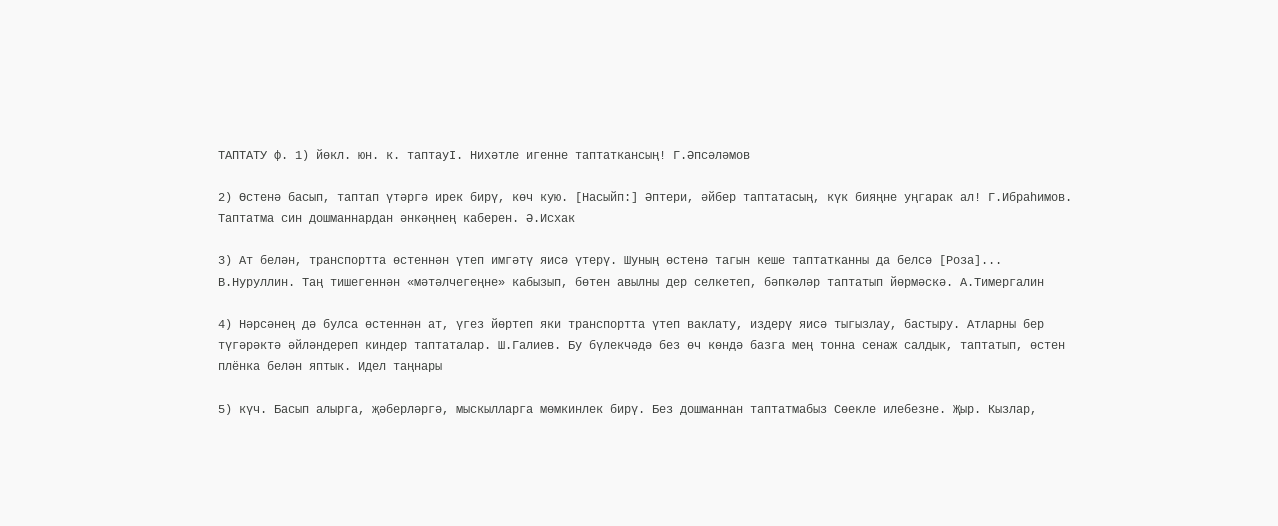ТАПТАТУ ф. 1) йөкл. юн. к. таптауI. Нихәтле игенне таптаткансың! Г.Әпсәләмов

2) Өстенә басып, таптап үтәргә ирек бирү, көч кую. [Насыйп:] Әптери, әйбер таптатасың, күк бияңне уңгарак ал! Г.Ибраһимов. Таптатма син дошманнардан әнкәңнең каберен. Ә.Исхак

3) Ат белән, транспортта өстеннән үтеп имгәтү яисә үтерү. Шуның өстенә тагын кеше таптатканны да белсә [Роза]... В.Нуруллин. Таң тишегеннән «мәтәлчегеңне» кабызып, бөтен авылны дер селкетеп, бәпкәләр таптатып йөрмәскә. А.Тимергалин

4) Нәрсәнең дә булса өстеннән ат, үгез йөртеп яки транспортта үтеп ваклату, издерү яисә тыгызлау, бастыру. Атларны бер түгәрәктә әйләндереп киндер таптаталар. Ш.Галиев. Бу бүлекчәдә без өч көндә базга мең тонна сенаж салдык, таптатып, өстен плёнка белән яптык. Идел таңнары

5) күч. Басып алырга, җәберләргә, мыскылларга мөмкинлек бирү. Без дошманнан таптатмабыз Сөекле илебезне. Җыр. Кызлар,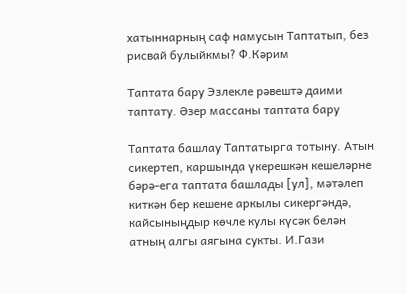хатыннарның саф намусын Таптатып, без рисвай булыйкмы? Ф.Кәрим

Таптата бару Эзлекле рәвештә даими таптату. Әзер массаны таптата бару

Таптата башлау Таптатырга тотыну. Атын сикертеп, каршында үкерешкән кешеләрне бәрә-ега таптата башлады [ул], мәтәлеп киткән бер кешене аркылы сикергәндә, кайсыныңдыр көчле кулы күсәк белән атның алгы аягына сукты. И.Гази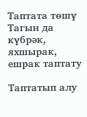Таптата төшү Тагын да күбрәк, яхшырак, ешрак таптату

Таптатып алу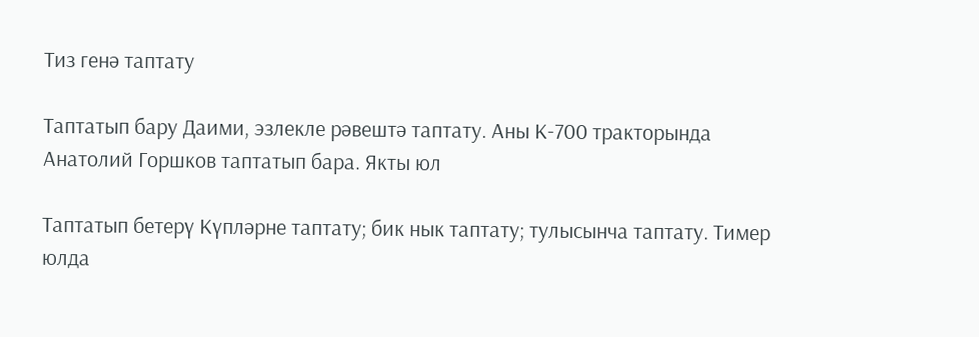Тиз генә таптату

Таптатып бару Даими, эзлекле рәвештә таптату. Аны К-700 тракторында Анатолий Горшков таптатып бара. Якты юл

Таптатып бетерү Күпләрне таптату; бик нык таптату; тулысынча таптату. Тимер юлда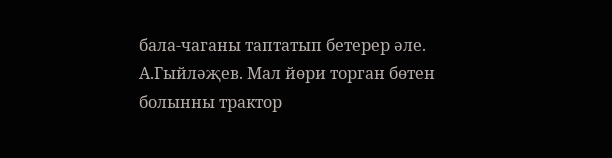бала-чаганы таптатып бетерер әле. А.Гыйләҗев. Мал йөри торган бөтен болынны трактор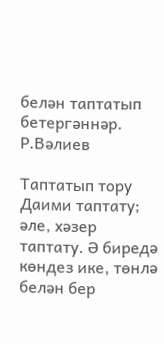белән таптатып бетергәннәр. Р.Вәлиев

Таптатып тору Даими таптату; әле, хәзер таптату. Ә биредә көндез ике, төнлә белән бер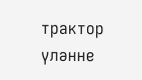трактор үләнне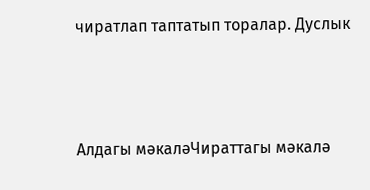чиратлап таптатып торалар. Дуслык



Алдагы мәкаләЧираттагы мәкалә